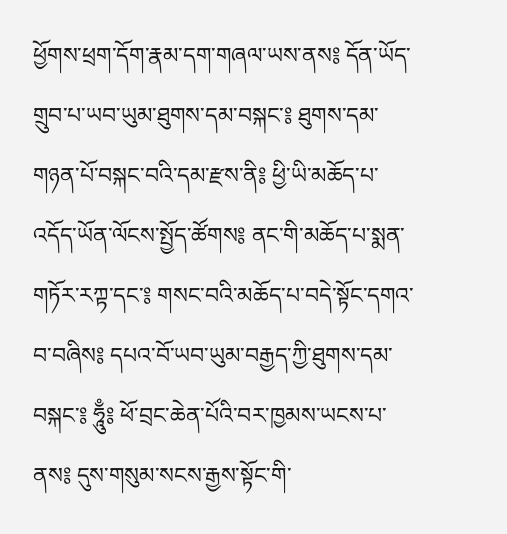ཕྱོགས་ཕྲག་དོག་རྣམ་དག་གཞལ་ཡས་ནས༔ དོན་ཡོད་གྲུབ་པ་ཡབ་ཡུམ་ཐུགས་དམ་བསྐང་༔ ཐུགས་དམ་གཉན་པོ་བསྐང་བའི་དམ་རྫས་ནི༔ ཕྱི་ཡི་མཆོད་པ་འདོད་ཡོན་ལོངས་སྤྱོད་ཚོགས༔ ནང་གི་མཆོད་པ་སྨན་གཏོར་རཀྟ་དང་༔ གསང་བའི་མཆོད་པ་བདེ་སྟོང་དགའ་བ་བཞིས༔ དཔའ་བོ་ཡབ་ཡུམ་བརྒྱད་ཀྱི་ཐུགས་དམ་བསྐང་༔ ཧཱུྃ༔ ཕོ་བྲང་ཆེན་པོའི་བར་ཁྱམས་ཡངས་པ་ནས༔ དུས་གསུམ་སངས་རྒྱས་སྟོང་གི་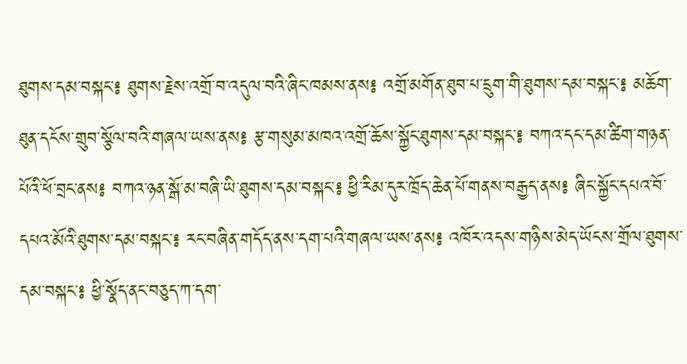ཐུགས་དམ་བསྐང་༔ ཐུགས་རྗེས་འགྲོ་བ་འདུལ་བའི་ཞིང་ཁམས་ནས༔ འགྲོ་མགོན་ཐུབ་པ་དྲུག་གི་ཐུགས་དམ་བསྐང་༔ མཆོག་ཐུན་དངོས་གྲུབ་སྩོལ་བའི་གཞལ་ཡས་ནས༔ རྩ་གསུམ་མཁའ་འགྲོ་ཆོས་སྐྱོང་ཐུགས་དམ་བསྐང་༔ བཀའ་དང་དམ་ཚིག་གཉན་པོའི་ཕོ་བྲང་ནས༔ བཀའ་ཉན་སྒོ་མ་བཞི་ཡི་ཐུགས་དམ་བསྐང་༔ ཕྱི་རིམ་དུར་ཁྲོད་ཆེན་པོ་གནས་བརྒྱད་ནས༔ ཞིང་སྐྱོང་དཔའ་བོ་དཔའ་མོའི་ཐུགས་དམ་བསྐང་༔ རང་བཞིན་གདོད་ནས་དག་པའི་གཞལ་ཡས་ནས༔ འཁོར་འདས་གཉིས་མེད་ཡོངས་གྲོལ་ཐུགས་དམ་བསྐང་༔ ཕྱི་སྣོད་ནང་བཅུད་ཀ་དག་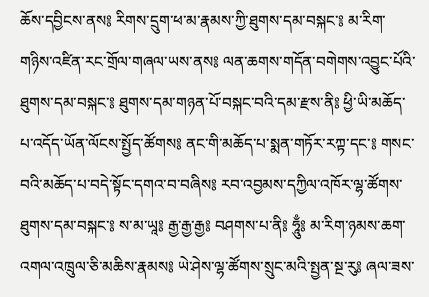ཆོས་དབྱིངས་ནས༔ རིགས་དྲུག་ཕ་མ་རྣམས་ཀྱི་ཐུགས་དམ་བསྐང་༔ མ་རིག་གཉིས་འཛིན་རང་གྲོལ་གཞལ་ཡས་ནས༔ ལན་ཆགས་གདོན་བགེགས་འབྱུང་པོའི་ཐུགས་དམ་བསྐང་༔ ཐུགས་དམ་གཉན་པོ་བསྐང་བའི་དམ་རྫས་ནི༔ ཕྱི་ཡི་མཆོད་པ་འདོད་ཡོན་ལོངས་སྤྱོད་ཚོགས༔ ནང་གི་མཆོད་པ་སྨན་གཏོར་རཀྟ་དང་༔ གསང་བའི་མཆོད་པ་བདེ་སྟོང་དགའ་བ་བཞིས༔ རབ་འབྱམས་དཀྱིལ་འཁོར་ལྷ་ཚོགས་ཐུགས་དམ་བསྐང་༔ ས་མ་ཡཱ༔ རྒྱ་རྒྱ་རྒྱ༔ བཤགས་པ་ནི༔ ཧཱུྃ༔ མ་རིག་ཉམས་ཆག་འགལ་འཁྲུལ་ཅི་མཆིས་རྣམས༔ ཡེ་ཤེས་ལྷ་ཚོགས་སྲུང་མའི་སྤྱན་སྔ་རུ༔ ཞལ་ཟས་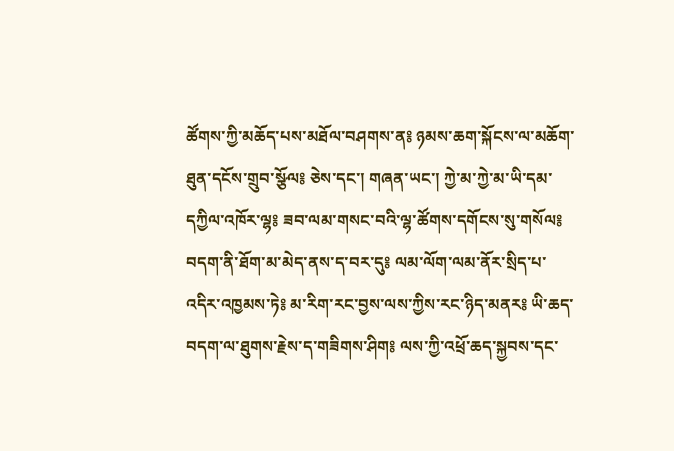ཚོགས་ཀྱི་མཆོད་པས་མཐོལ་བཤགས་ན༔ ཉམས་ཆག་སྐོངས་ལ་མཆོག་ཐུན་དངོས་གྲུབ་སྩོལ༔ ཅེས་དང་། གཞན་ཡང་། ཀྱེ་མ་ཀྱེ་མ་ཡི་དམ་དཀྱིལ་འཁོར་ལྷ༔ ཟབ་ལམ་གསང་བའི་ལྷ་ཚོགས་དགོངས་སུ་གསོལ༔ བདག་ནི་ཐོག་མ་མེད་ནས་ད་བར་དུ༔ ལམ་ལོག་ལམ་ནོར་སྲིད་པ་འདིར་འཁྱམས་ཏེ༔ མ་རིག་རང་བྱས་ལས་ཀྱིས་རང་ཉིད་མནར༔ ཡི་ཆད་བདག་ལ་ཐུགས་རྗེས་ད་གཟིགས་ཤིག༔ ལས་ཀྱི་འཕྲོ་ཆད་སྐྱབས་དང་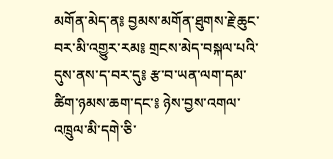མགོན་མེད་ན༔ བྱམས་མགོན་ཐུགས་རྗེ་ཆུང་བར་མི་འགྱུར་རམ༔ གྲངས་མེད་བསྐལ་པའི་དུས་ནས་ད་བར་དུ༔ རྩ་བ་ཡན་ལག་དམ་ཚིག་ཉམས་ཆག་དང་༔ ཉེས་བྱས་འགལ་འཁྲུལ་མི་དགེ་ཅི་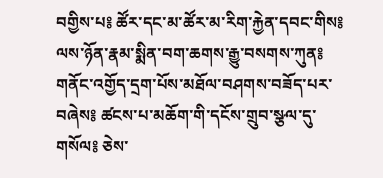བགྱིས་པ༔ ཚོར་དང་མ་ཚོར་མ་རིག་རྐྱེན་དབང་གིས༔ ལས་ཉོན་རྣམ་སྨིན་བག་ཆགས་རྒྱུ་བསགས་ཀུན༔ གནོང་འགྱོད་དྲག་པོས་མཐོལ་བཤགས་བཟོད་པར་བཞེས༔ ཚངས་པ་མཆོག་གི་དངོས་གྲུབ་སྩལ་དུ་གསོལ༔ ཅེས་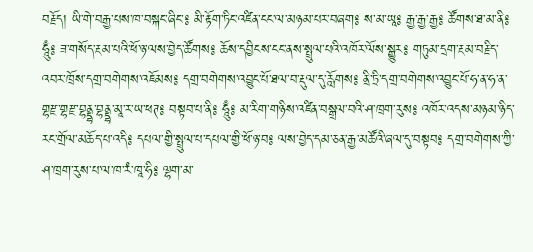བརྗོད། ཡི་གེ་བརྒྱ་པས་ཁ་བསྐང་ཞིང་༔ མི་རྟོག་ཏིང་འཛིན་ངང་ལ་མཉམ་པར་བཞག༔ ས་མ་ཡཱ༔ རྒྱ་རྒྱ་རྒྱ༔ ཚོགས་ཐ་མ་ནི༔ ཧཱུྃ༔ ཟ་གསོད་རྔམ་པའི་ཕོ་ཉ་ལས་བྱེད་ཚོགས༔ ཆོས་དབྱིངས་ངང་ནས་སྤྲུལ་པའི་འཁོར་ལོས་སྒྱུར༔ གཏུམ་དྲག་རྔམ་བརྗིད་འབར་ཁྲོས་དགྲ་བགེགས་འཇོམས༔ དགྲ་བགེགས་འབྱུང་པོ་ཐལ་བ་རྡུལ་དུ་རློགས༔ ནྲི་ཏྲི་དགྲ་བགེགས་འབྱུང་པོ་ཧ་ན་ཧ་ན་གྷརྫ་གྷརྫ་བྷནྡྷ་བྷནྡྷ་མཱ་ར་ཡ་ཕཊ༔ བསྟབ་པ་ནི༔ ཧཱུྃ༔ མ་རིག་གཉིས་འཛིན་བསྒྲལ་བའི་ཤ་ཁྲག་རུས༔ འཁོར་འདས་མཉམ་ཉིད་རང་གྲོལ་མཆོད་པ་འདི༔ དཔལ་གྱི་སྤྲུལ་པ་དཔལ་གྱི་ཕོ་ཉ་བ༔ ལས་བྱེད་དམ་ཅན་རྒྱ་མཚོའི་ཞལ་དུ་བསྟབ༔ དགྲ་བགེགས་ཀྱི་ཤ་ཁྲག་རུས་པ་ལ་ཁ་རཾ་ཁཱ་ཧི༔ ལྷག་མ་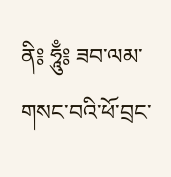ནི༔ ཧཱུྃ༔ ཟབ་ལམ་གསང་བའི་ཕོ་བྲང་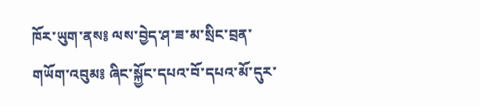ཁོར་ཡུག་ནས༔ ལས་བྱེད་ཤ་ཟ་མ་སྲིང་བྲན་གཡོག་འབུམ༔ ཞིང་སྐྱོང་དཔའ་བོ་དཔའ་མོ་དུར་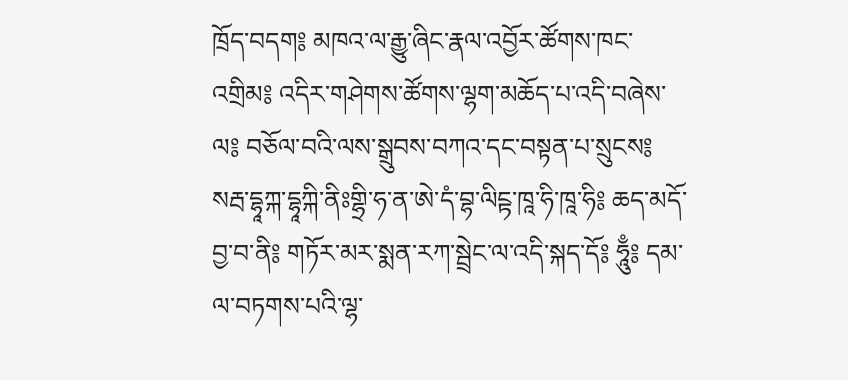ཁྲོད་བདག༔ མཁའ་ལ་རྒྱུ་ཞིང་རྣལ་འབྱོར་ཚོགས་ཁང་འགྲིམ༔ འདིར་གཤེགས་ཚོགས་ལྷག་མཆོད་པ་འདི་བཞེས་ལ༔ བཅོལ་བའི་ལས་སྒྲུབས་བཀའ་དང་བསྟན་པ་སྲུངས༔ སརྦ་དྷཱཀྐ་དྷཱཀྐི་ནིཿགྷྲི་ཧ་ན་ཨེ་དཾ་བྷ་ལིངྟ་ཁཱ་ཧི་ཁཱ་ཧི༔ ཆད་མདོ་བྱ་བ་ནི༔ གཏོར་མར་སྨན་རཀ་སྦྲེང་ལ་འདི་སྐད་དོ༔ ཧཱུྃ༔ དམ་ལ་བཏགས་པའི་ལྷ་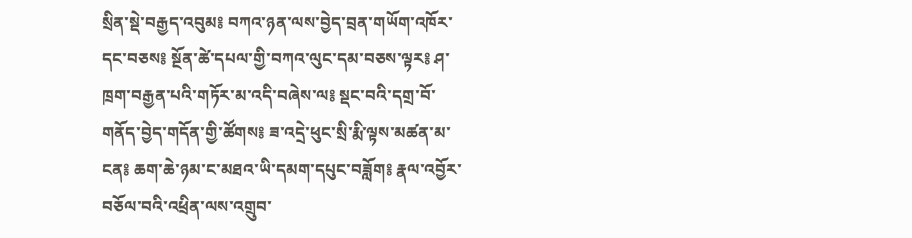སྲིན་སྡེ་བརྒྱད་འབུམ༔ བཀའ་ཉན་ལས་བྱེད་བྲན་གཡོག་འཁོར་དང་བཅས༔ སྔོན་ཚེ་དཔལ་གྱི་བཀའ་ལུང་དམ་བཅས་ལྟར༔ ཤ་ཁྲག་བརྒྱན་པའི་གཏོར་མ་འདི་བཞེས་ལ༔ སྡང་བའི་དགྲ་བོ་གནོད་བྱེད་གདོན་གྱི་ཚོགས༔ ཟ་འདྲེ་ཕུང་སྲི་རྨི་ལྟས་མཚན་མ་ངན༔ ཆག་ཆེ་ཉམ་ང་མཐའ་ཡི་དམག་དཔུང་བཟློག༔ རྣལ་འབྱོར་བཅོལ་བའི་འཕྲིན་ལས་འགྲུབ་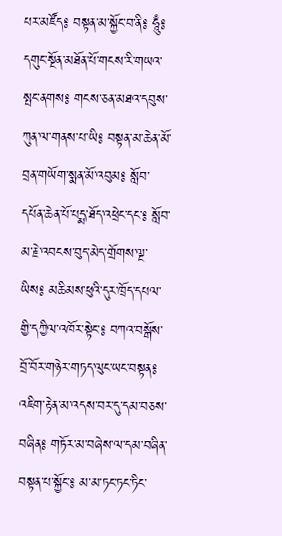པར་མཛོད༔ བསྟན་མ་སྐྱོང་བ་ནི༔ ཧཱུྃ༔ དགུང་སྔོན་མཐོན་པོ་གངས་རི་གཡའ་སྤང་ནགས༔ གངས་ཅན་མཐའ་དབུས་ཀུན་ལ་གནས་པ་ཡི༔ བསྟན་མ་ཆེན་མོ་བྲན་གཡོག་སྨན་མོ་འབུམ༔ སློབ་དཔོན་ཆེན་པོ་པདྨ་ཐོད་འཕྲེང་དང་༔ སློབ་མ་རྗེ་འབངས་བུད་མེད་གྲོགས་ལྔ་ཡིས༔ མཆིམས་ཕུའི་དུར་ཁྲོད་དཔལ་གྱི་དཀྱིལ་འཁོར་སྟེང་༔ བཀའ་བསྒོས་བྲོ་བོར་གཉེར་གཏད་ལུང་ཡང་བསྟན༔ འཇིག་རྟེན་མ་འདས་བར་དུ་དམ་བཅས་བཞིན༔ གཏོར་མ་བཞེས་ལ་དམ་བཞིན་བསྟན་པ་སྐྱོང་༔ མ་མ་ཏང་ཏང་ཏིང་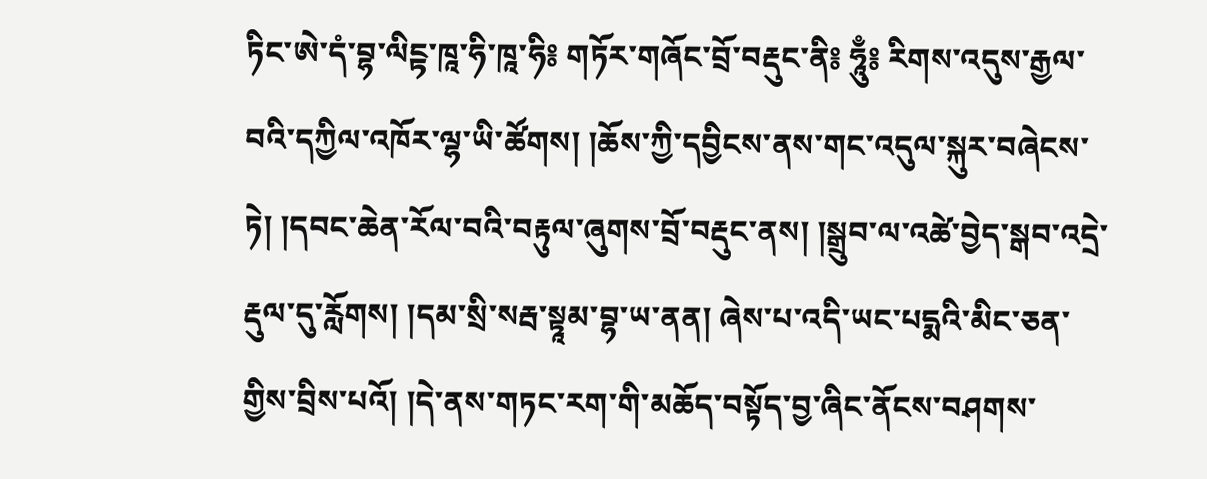ཏིང་ཨེ་དཾ་བྷ་ལིངྟ་ཁཱ་ཧི་ཁཱ་ཧི༔ གཏོར་གཞོང་བྲོ་བརྡུང་ནི༔ ཧཱུྃ༔ རིགས་འདུས་རྒྱལ་བའི་དཀྱིལ་འཁོར་ལྷ་ཡི་ཚོགས། །ཆོས་ཀྱི་དབྱིངས་ནས་གང་འདུལ་སྐུར་བཞེངས་ཏེ། །དབང་ཆེན་རོལ་བའི་བརྟུལ་ཞུགས་བྲོ་བརྡུང་ནས། །སྒྲུབ་ལ་འཚེ་བྱེད་སྒབ་འདྲེ་རྡུལ་དུ་རློགས། །དམ་སྲི་སརྦ་སྟཱམ་བྷ་ཡ་ནན། ཞེས་པ་འདི་ཡང་པདྨའི་མིང་ཅན་གྱིས་བྲིས་པའོ། །དེ་ནས་གཏང་རག་གི་མཆོད་བསྟོད་བྱ་ཞིང་ནོངས་བཤགས་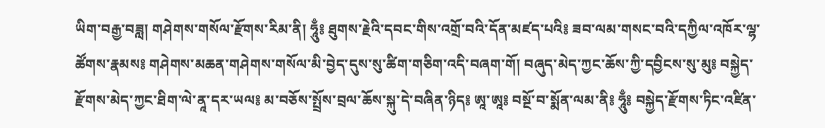ཡིག་བརྒྱ་བཟླ། གཤེགས་གསོལ་རྫོགས་རིམ་ནི། ཧཱུྃ༔ ཐུགས་རྗེའི་དབང་གིས་འགྲོ་བའི་དོན་མཛད་པའི༔ ཟབ་ལམ་གསང་བའི་དཀྱིལ་འཁོར་ལྷ་ཚོགས་རྣམས༔ གཤེགས་མཆན་གཤེགས་གསོལ་མི་བྱེད་དུས་སུ་ཚིག་གཅིག་འདི་བཞག་གོ། བཞུད་མེད་ཀྱང་ཆོས་ཀྱི་དབྱིངས་སུ་མུ༔ བསྐྱེད་རྫོགས་མེད་ཀྱང་ཐིག་ལེ་ནཱ་དར་ཡལ༔ མ་བཅོས་སྤྲོས་བྲལ་ཆོས་སྐུ་དེ་བཞིན་ཉིད༔ ཨཱ་ཨཱ༔ བསྔོ་བ་སྨོན་ལམ་ནི༔ ཧཱུྃ༔ བསྐྱེད་རྫོགས་ཏིང་འཛིན་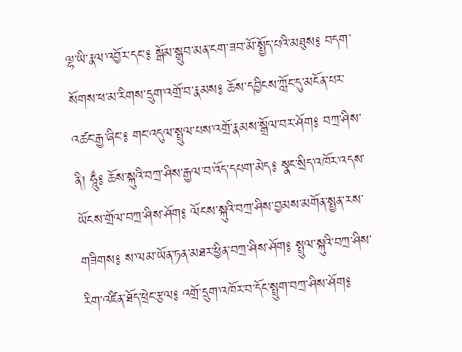ལྷ་ཡི་རྣལ་འབྱོར་དང་༔ སྒོམ་སྒྲུབ་མན་ངག་ཟབ་མོ་སྤྱོད་པའི་མཐུས༔ བདག་སོགས་ཕ་མ་རིགས་དྲུག་འགྲོ་བ་རྣམས༔ ཆོས་དབྱིངས་ཀློང་དུ་མངོན་པར་འཚང་རྒྱ་ཞིང་༔ གང་འདུལ་སྤྲུལ་པས་འགྲོ་རྣམས་སྒྲོལ་བར་ཤོག༔ བཀྲ་ཤིས་ནི། ཧཱུྃ༔ ཆོས་སྐུའི་བཀྲ་ཤིས་རྒྱལ་བ་འོད་དཔག་མེད༔ སྣང་སྲིད་འཁོར་འདས་ཡོངས་གྲོལ་བཀྲ་ཤིས་ཤོག༔ ལོངས་སྐུའི་བཀྲ་ཤིས་བྱམས་མགོན་སྤྱན་རས་གཟིགས༔ ས་ལམ་ཡོན་ཏན་མཐར་ཕྱིན་བཀྲ་ཤིས་ཤོག༔ སྤྲུལ་སྐུའི་བཀྲ་ཤིས་རིག་འཛིན་ཐོད་ཕྲེང་རྩལ༔ འགྲོ་དྲུག་འཁོར་བ་དོང་སྤྲུག་བཀྲ་ཤིས་ཤོག༔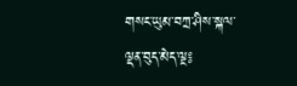གསང་ཡུམ་བཀྲ་ཤིས་སྐལ་ལྡན་བུད་མེད་ལྔ༔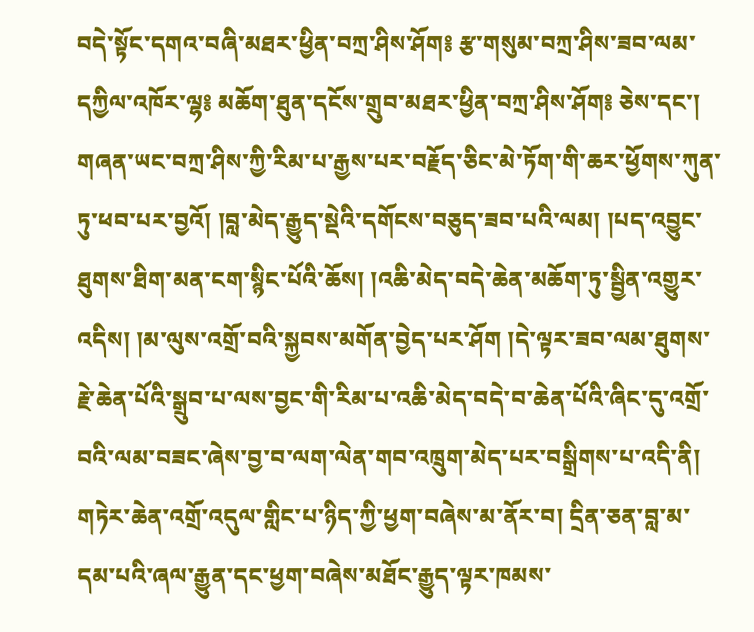བདེ་སྟོང་དགའ་བཞི་མཐར་ཕྱིན་བཀྲ་ཤིས་ཤོག༔ རྩ་གསུམ་བཀྲ་ཤིས་ཟབ་ལམ་དཀྱིལ་འཁོར་ལྷ༔ མཆོག་ཐུན་དངོས་གྲུབ་མཐར་ཕྱིན་བཀྲ་ཤིས་ཤོག༔ ཅེས་དང་། གཞན་ཡང་བཀྲ་ཤིས་ཀྱི་རིམ་པ་རྒྱས་པར་བརྗོད་ཅིང་མེ་ཏོག་གི་ཆར་ཕྱོགས་ཀུན་ཏུ་ཕབ་པར་བྱའོ། །བླ་མེད་རྒྱུད་སྡེའི་དགོངས་བཅུད་ཟབ་པའི་ལམ། །པད་འབྱུང་ཐུགས་ཐིག་མན་ངག་སྙིང་པོའི་ཆོས། །འཆི་མེད་བདེ་ཆེན་མཆོག་ཏུ་སྦྱིན་འགྱུར་འདིས། །མ་ལུས་འགྲོ་བའི་སྐྱབས་མགོན་བྱེད་པར་ཤོག །དེ་ལྟར་ཟབ་ལམ་ཐུགས་རྗེ་ཆེན་པོའི་སྒྲུབ་པ་ལས་བྱང་གི་རིམ་པ་འཆི་མེད་བདེ་བ་ཆེན་པོའི་ཞིང་དུ་འགྲོ་བའི་ལམ་བཟང་ཞེས་བྱ་བ་ལག་ལེན་གབ་འཁྲུག་མེད་པར་བསྒྲིགས་པ་འདི་ནི། གཏེར་ཆེན་འགྲོ་འདུལ་གླིང་པ་ཉིད་ཀྱི་ཕྱག་བཞེས་མ་ནོར་བ། དྲིན་ཅན་བླ་མ་དམ་པའི་ཞལ་རྒྱུན་དང་ཕྱག་བཞེས་མཐོང་རྒྱུད་ལྟར་ཁམས་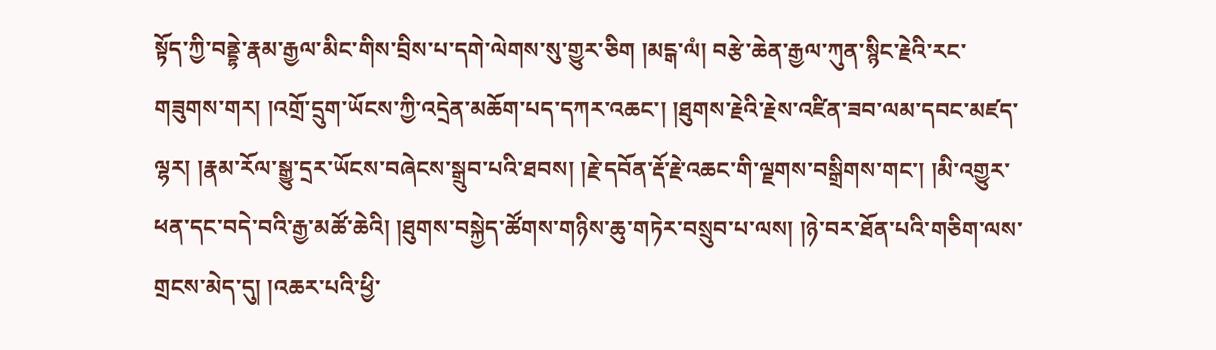སྟོད་ཀྱི་བནྡྷེ་རྣམ་རྒྱལ་མིང་གིས་བྲིས་པ་དགེ་ལེགས་སུ་གྱུར་ཅིག །མངྒ་ལཾ། བརྩེ་ཆེན་རྒྱལ་ཀུན་སྙིང་རྗེའི་རང་གཟུགས་གར། །འགྲོ་དྲུག་ཡོངས་ཀྱི་འདྲེན་མཆོག་པད་དཀར་འཆང་། །ཐུགས་རྗེའི་རྗེས་འཛིན་ཟབ་ལམ་དབང་མཛད་ལྷར། །རྣམ་རོལ་སྒྱུ་དྲར་ཡོངས་བཞེངས་སྒྲུབ་པའི་ཐབས། །རྗེ་དབོན་རྡོ་རྗེ་འཆང་གི་ལྗགས་བསྒྲིགས་གང་། །མི་འགྱུར་ཕན་དང་བདེ་བའི་རྒྱ་མཚོ་ཆེའི། །ཐུགས་བསྐྱེད་ཚོགས་གཉིས་ཆུ་གཏེར་བསྲུབ་པ་ལས། །ཉེ་བར་ཐོན་པའི་གཅིག་ལས་གྲངས་མེད་དུ། །འཆར་པའི་ཕྱི་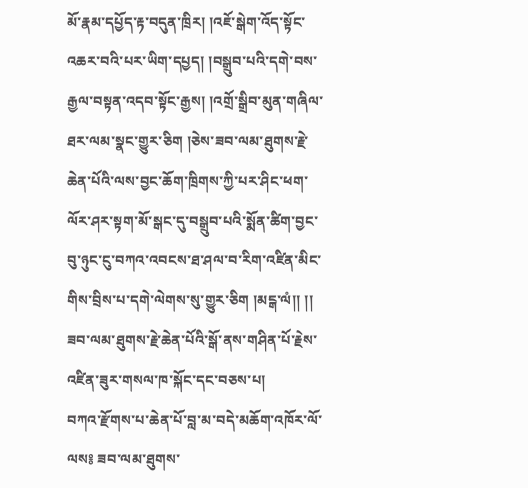མོ་རྣམ་དཔྱོད་རྟ་བདུན་ཁྲིར། །འཇོ་སྒེག་འོད་སྟོང་འཆར་བའི་པར་ཡིག་དཔྱད། །བསྒྲུབ་པའི་དགེ་བས་རྒྱལ་བསྟན་འདབ་སྟོང་རྒྱས། །འགྲོ་སྒྲིབ་མུན་གཞིལ་ཐར་ལམ་སྣང་གྱུར་ཅིག །ཅེས་ཟབ་ལམ་ཐུགས་རྗེ་ཆེན་པོའི་ལས་བྱང་ཆོག་ཁྲིགས་ཀྱི་པར་ཤིང་ཕག་ལོར་ཤར་སྟག་མོ་སྒང་དུ་བསྒྲུབ་པའི་སྨོན་ཚིག་བྱང་བུ་ཉུང་ངུ་བཀའ་འབངས་ཐ་ཤལ་བ་རིག་འཛིན་མིང་གིས་བྲིས་པ་དགེ་ལེགས་སུ་གྱུར་ཅིག །མངྒ་ལཾ།། །།
ཟབ་ལམ་ཐུགས་རྗེ་ཆེན་པོའི་སྒོ་ནས་གཤིན་པོ་རྗེས་འཛིན་ཟུར་གསལ་ཁ་སྐོང་དང་བཅས་པ།
བཀའ་རྫོགས་པ་ཆེན་པོ་བླ་མ་བདེ་མཆོག་འཁོར་ལོ་ལས༔ ཟབ་ལམ་ཐུགས་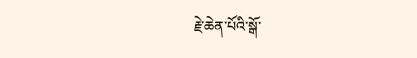རྗེ་ཆེན་པོའི་སྒོ་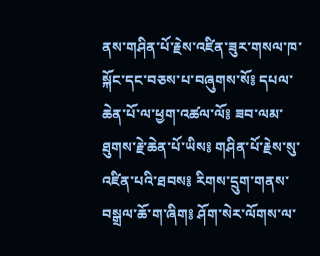ནས་གཤིན་པོ་རྗེས་འཛིན་ཟུར་གསལ་ཁ་སྐོང་དང་བཅས་པ་བཞུགས་སོ༔ དཔལ་ཆེན་པོ་ལ་ཕྱག་འཚལ་ལོ༔ ཟབ་ལམ་ཐུགས་རྗེ་ཆེན་པོ་ཡིས༔ གཤིན་པོ་རྗེས་སུ་འཛིན་པའི་ཐབས༔ རིགས་དྲུག་གནས་བསྒྲལ་ཆོ་ག་ཞིག༔ ཤོག་སེར་ལོགས་ལ་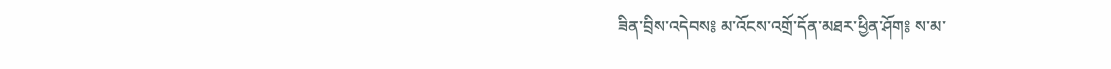ཟིན་བྲིས་འདེབས༔ མ་འོངས་འགྲོ་དོན་མཐར་ཕྱིན་ཤོག༔ ས་མ་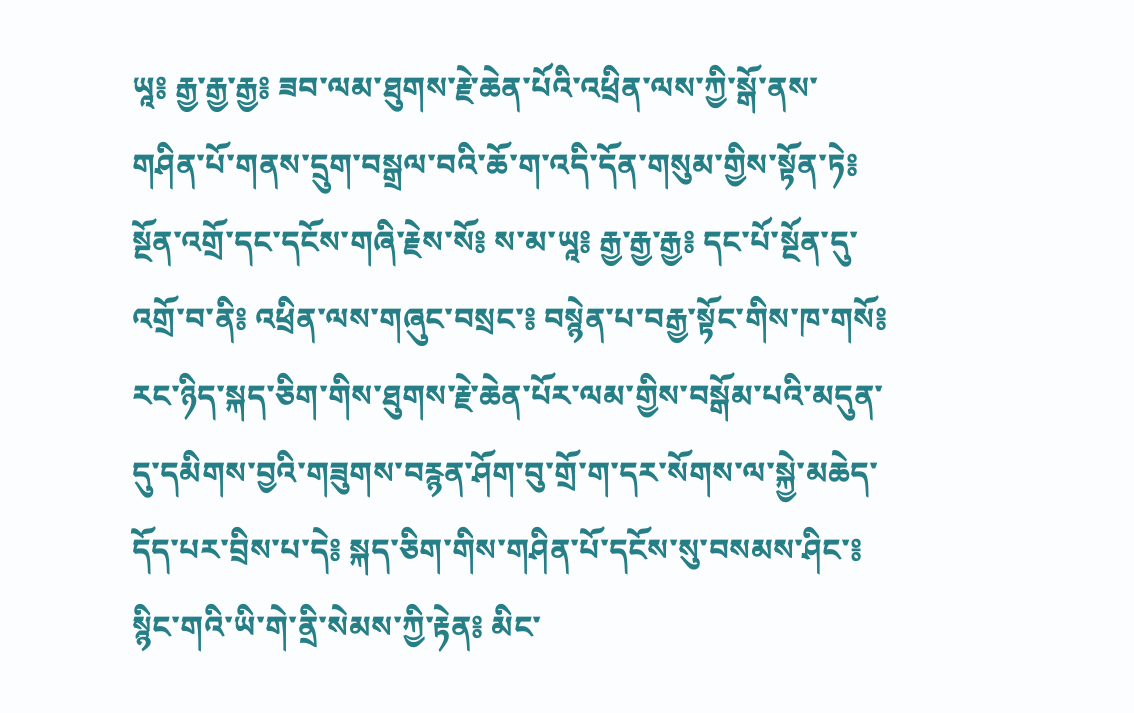ཡཱ༔ རྒྱ་རྒྱ་རྒྱ༔ ཟབ་ལམ་ཐུགས་རྗེ་ཆེན་པོའི་འཕྲིན་ལས་ཀྱི་སྒོ་ནས་གཤིན་པོ་གནས་དྲུག་བསྒྲལ་བའི་ཆོ་ག་འདི་དོན་གསུམ་གྱིས་སྟོན་ཏེ༔ སྔོན་འགྲོ་དང་དངོས་གཞི་རྗེས་སོ༔ ས་མ་ཡཱ༔ རྒྱ་རྒྱ་རྒྱ༔ དང་པོ་སྔོན་དུ་འགྲོ་བ་ནི༔ འཕྲིན་ལས་གཞུང་བསྲང་༔ བསྙེན་པ་བརྒྱ་སྟོང་གིས་ཁ་གསོ༔ རང་ཉིད་སྐད་ཅིག་གིས་ཐུགས་རྗེ་ཆེན་པོར་ལམ་གྱིས་བསྒོམ་པའི་མདུན་དུ་དམིགས་བྱའི་གཟུགས་བརྙན་ཤོག་བུ་གྲོ་ག་དར་སོགས་ལ་སྐྱེ་མཆེད་དོད་པར་བྲིས་པ་དེ༔ སྐད་ཅིག་གིས་གཤིན་པོ་དངོས་སུ་བསམས་ཤིང་༔ སྙིང་གའི་ཡི་གེ་ནྲི་སེམས་ཀྱི་རྟེན༔ མིང་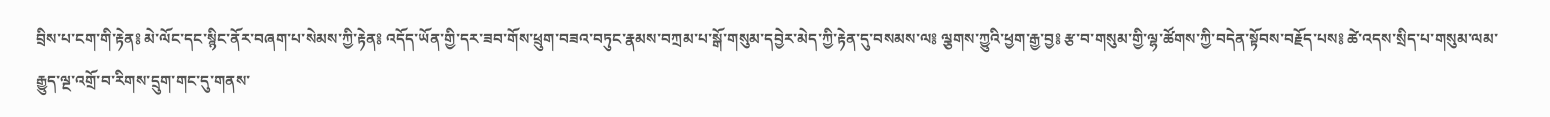བྲིས་པ་ངག་གི་རྟེན༔ མེ་ལོང་དང་སྙིང་ནོར་བཞག་པ་སེམས་ཀྱི་རྟེན༔ འདོད་ཡོན་གྱི་དར་ཟབ་གོས་ཕྲུག་བཟའ་བཏུང་རྣམས་བཀྲམ་པ་སྒོ་གསུམ་དབྱེར་མེད་ཀྱི་རྟེན་དུ་བསམས་ལ༔ ལྕགས་ཀྱུའི་ཕྱག་རྒྱ་བྱ༔ རྩ་བ་གསུམ་གྱི་ལྷ་ཚོགས་ཀྱི་བདེན་སྟོབས་བརྗོད་པས༔ ཚེ་འདས་སྲིད་པ་གསུམ་ལམ་རྒྱུད་ལྔ་འགྲོ་བ་རིགས་དྲུག་གང་དུ་གནས་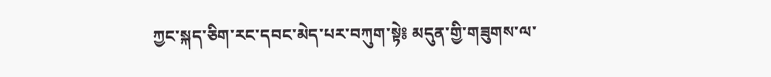ཀྱང་སྐད་ཅིག་རང་དབང་མེད་པར་བཀུག་སྟེ༔ མདུན་གྱི་གཟུགས་ལ་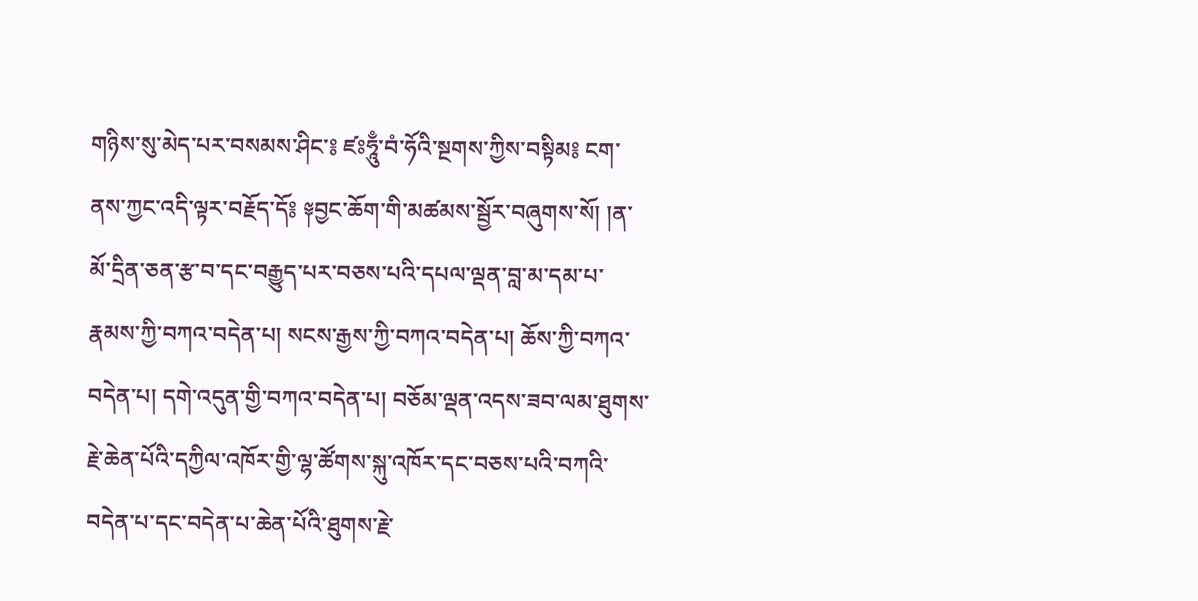གཉིས་སུ་མེད་པར་བསམས་ཤིང་༔ ཛཿཧཱུྃ་བཾ་ཧོའི་སྔགས་ཀྱིས་བསྟིམ༔ ངག་ནས་ཀྱང་འདི་ལྟར་བརྗོད་དོ༔ ༈བྱང་ཆོག་གི་མཚམས་སྦྱོར་བཞུགས་སོ། །ན་མོ་དྲིན་ཅན་རྩ་བ་དང་བརྒྱུད་པར་བཅས་པའི་དཔལ་ལྡན་བླ་མ་དམ་པ་རྣམས་ཀྱི་བཀའ་བདེན་པ། སངས་རྒྱས་ཀྱི་བཀའ་བདེན་པ། ཆོས་ཀྱི་བཀའ་བདེན་པ། དགེ་འདུན་གྱི་བཀའ་བདེན་པ། བཅོམ་ལྡན་འདས་ཟབ་ལམ་ཐུགས་རྗེ་ཆེན་པོའི་དཀྱིལ་འཁོར་གྱི་ལྷ་ཚོགས་སྐུ་འཁོར་དང་བཅས་པའི་བཀའི་བདེན་པ་དང་བདེན་པ་ཆེན་པོའི་ཐུགས་རྗེ་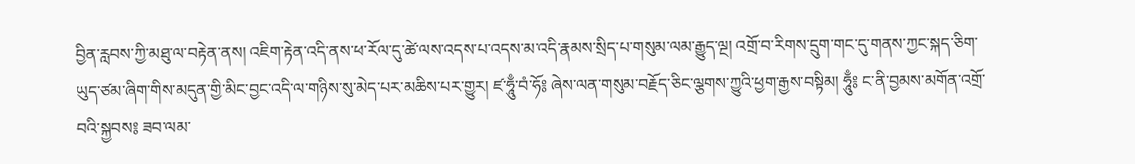བྱིན་རླབས་ཀྱི་མཐུ་ལ་བརྟེན་ནས། འཇིག་རྟེན་འདི་ནས་ཕ་རོལ་དུ་ཚེ་ལས་འདས་པ་འདས་མ་འདི་རྣམས་སྲིད་པ་གསུམ་ལམ་རྒྱུད་ལྔ། འགྲོ་བ་རིགས་དྲུག་གང་དུ་གནས་ཀྱང་སྐད་ཅིག་ཡུད་ཙམ་ཞིག་གིས་མདུན་གྱི་མིང་བྱང་འདི་ལ་གཉིས་སུ་མེད་པར་མཆིས་པར་གྱུར། ཛ་ཧཱུྃ་བཾ་ཧོ༔ ཞེས་ལན་གསུམ་བརྗོད་ཅིང་ལྕགས་ཀྱུའི་ཕྱག་རྒྱས་བསྟིམ། ཧཱུྃ༔ ང་ནི་བྱམས་མགོན་འགྲོ་བའི་སྐྱབས༔ ཟབ་ལམ་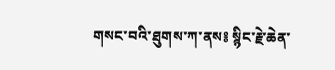གསང་བའི་ཐུགས་ཀ་ནས༔ སྙིང་རྗེ་ཆེན་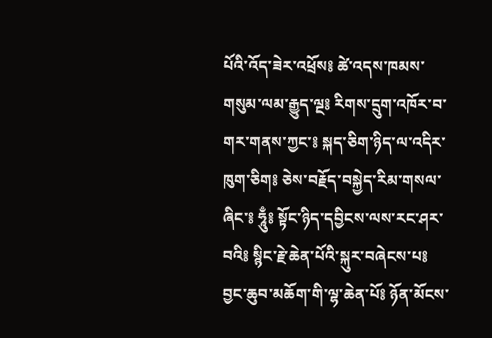པོའི་འོད་ཟེར་འཕྲོས༔ ཚེ་འདས་ཁམས་གསུམ་ལམ་རྒྱུད་ལྔ༔ རིགས་དྲུག་འཁོར་བ་གར་གནས་ཀྱང་༔ སྐད་ཅིག་ཉིད་ལ་འདིར་ཁུག་ཅིག༔ ཅེས་བརྗོད་བསྐྱེད་རིམ་གསལ་ཞིང་༔ ཧཱུྃ༔ སྟོང་ཉིད་དབྱིངས་ལས་རང་ཤར་བའི༔ སྙིང་རྗེ་ཆེན་པོའི་སྐུར་བཞེངས་པ༔ བྱང་ཆུབ་མཆོག་གི་ལྷ་ཆེན་པོ༔ ཉོན་མོངས་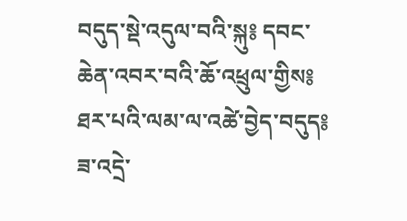བདུད་སྡེ་འདུལ་བའི་སྐུ༔ དབང་ཆེན་འབར་བའི་ཆོ་འཕྲུལ་གྱིས༔ ཐར་པའི་ལམ་ལ་འཚེ་བྱེད་བདུད༔ ཟ་འདྲེ་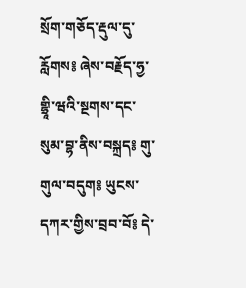སྲོག་གཅོད་རྡུལ་དུ་རློགས༔ ཞེས་བརྗོད་ཧྱ་གྷྲཱི་ཝའི་སྔགས་དང་སུམ་བྷ་ནིས་བསྐྲད༔ གུ་གུལ་བདུག༔ ཡུངས་དཀར་གྱིས་བྲབ་བོ༔ དེ་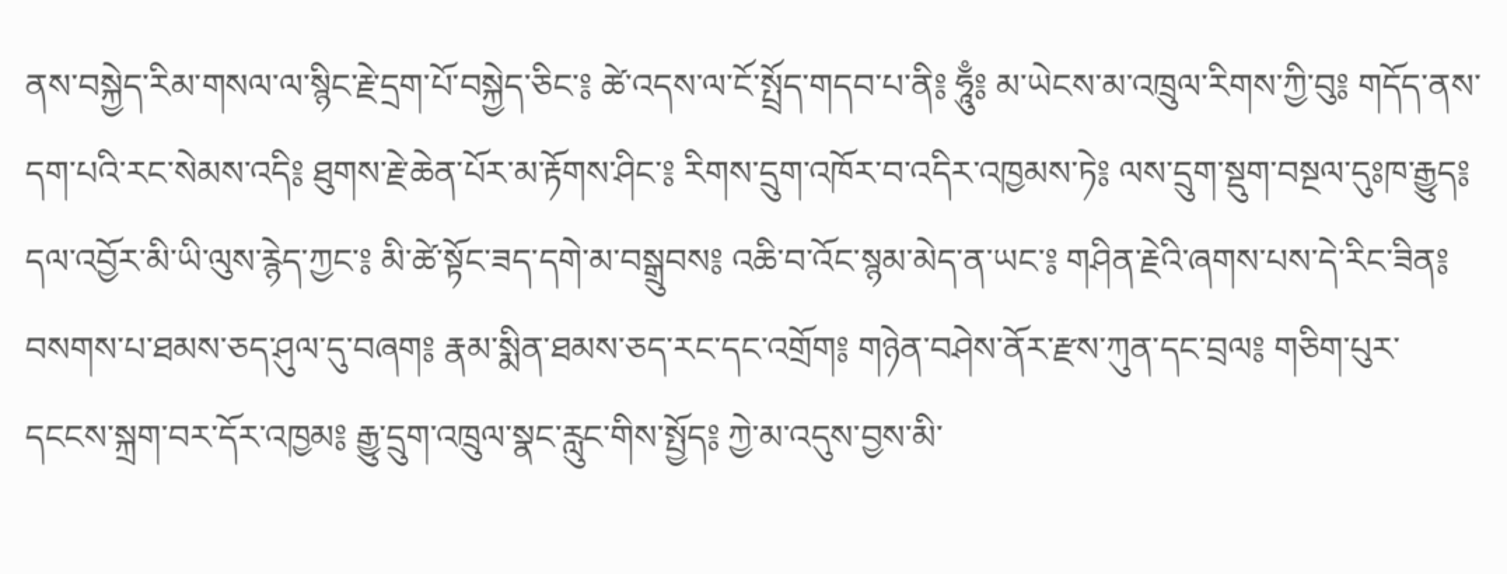ནས་བསྐྱེད་རིམ་གསལ་ལ་སྙིང་རྗེ་དྲག་པོ་བསྐྱེད་ཅིང་༔ ཚེ་འདས་ལ་ངོ་སྤྲོད་གདབ་པ་ནི༔ ཧཱུྃ༔ མ་ཡེངས་མ་འཁྲུལ་རིགས་ཀྱི་བུ༔ གདོད་ནས་དག་པའི་རང་སེམས་འདི༔ ཐུགས་རྗེ་ཆེན་པོར་མ་རྟོགས་ཤིང་༔ རིགས་དྲུག་འཁོར་བ་འདིར་འཁྱམས་ཏེ༔ ལས་དྲུག་སྡུག་བསྔལ་དུཿཁ་རྒྱུད༔ དལ་འབྱོར་མི་ཡི་ལུས་རྙེད་ཀྱང་༔ མི་ཚེ་སྟོང་ཟད་དགེ་མ་བསྒྲུབས༔ འཆི་བ་འོང་སྙམ་མེད་ན་ཡང་༔ གཤིན་རྗེའི་ཞགས་པས་དེ་རིང་ཟིན༔ བསགས་པ་ཐམས་ཅད་ཤུལ་དུ་བཞག༔ རྣམ་སྨིན་ཐམས་ཅད་རང་དང་འགྲོག༔ གཉེན་བཤེས་ནོར་རྫས་ཀུན་དང་བྲལ༔ གཅིག་པུར་དངངས་སྐྲག་བར་དོར་འཁྱམ༔ རྒྱུ་དྲུག་འཁྲུལ་སྣང་རླུང་གིས་སྤྱོད༔ ཀྱེ་མ་འདུས་བྱས་མི་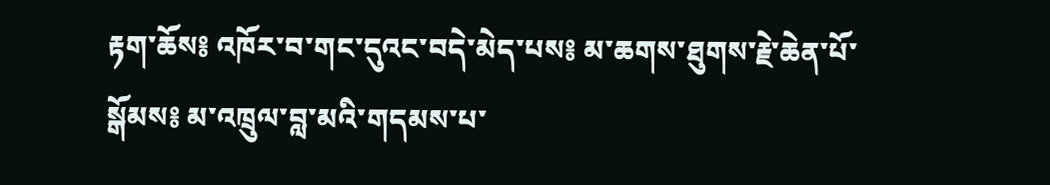རྟག་ཆོས༔ འཁོར་བ་གང་དུའང་བདེ་མེད་པས༔ མ་ཆགས་ཐུགས་རྗེ་ཆེན་པོ་སྒོམས༔ མ་འཁྲུལ་བླ་མའི་གདམས་པ་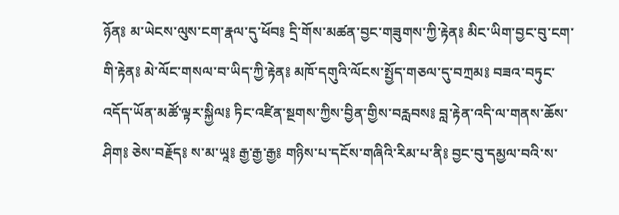ཉོན༔ མ་ཡེངས་ལུས་ངག་རྣལ་དུ་ཕོབ༔ དྲི་གོས་མཚན་བྱང་གཟུགས་ཀྱི་རྟེན༔ མིང་ཡིག་བྱང་བུ་ངག་གི་རྟེན༔ མེ་ལོང་གསལ་བ་ཡིད་ཀྱི་རྟེན༔ མཁོ་དགུའི་ལོངས་སྤྱོད་གཅལ་དུ་བཀྲམ༔ བཟའ་བཏུང་འདོད་ཡོན་མཚོ་ལྟར་སྐྱིལ༔ ཏིང་འཛིན་སྔགས་ཀྱིས་བྱིན་གྱིས་བརླབས༔ བླ་རྟེན་འདི་ལ་གནས་ཆོས་ཤིག༔ ཅེས་བརྗོད༔ ས་མ་ཡཱ༔ རྒྱ་རྒྱ་རྒྱ༔ གཉིས་པ་དངོས་གཞིའི་རིམ་པ་ནི༔ བྱང་བུ་དམྱལ་བའི་ས་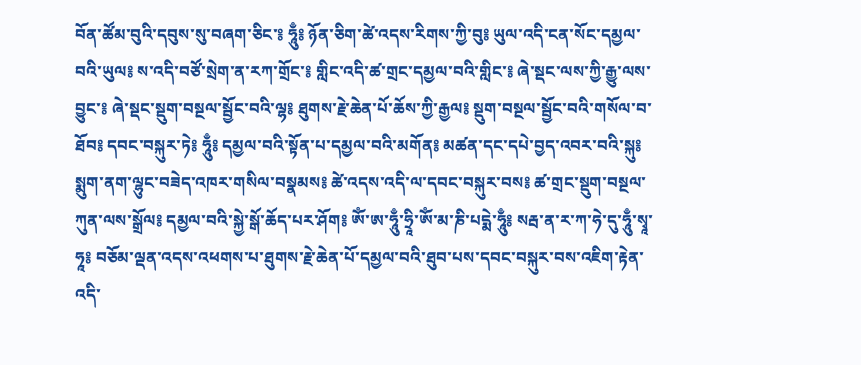བོན་ཚོམ་བུའི་དབུས་སུ་བཞག་ཅིང་༔ ཧཱུྃ༔ ཉོན་ཅིག་ཚེ་འདས་རིགས་ཀྱི་བུ༔ ཡུལ་འདི་ངན་སོང་དམྱལ་བའི་ཡུལ༔ ས་འདི་བཙོ་སྲེག་ན་རཀ་གྲོང་༔ གླིང་འདི་ཚ་གྲང་དམྱལ་བའི་གླིང་༔ ཞེ་སྡང་ལས་ཀྱི་རྒྱུ་ལས་བྱུང་༔ ཞེ་སྡང་སྡུག་བསྔལ་སྦྱོང་བའི་ལྷ༔ ཐུགས་རྗེ་ཆེན་པོ་ཆོས་ཀྱི་རྒྱལ༔ སྡུག་བསྔལ་སྦྱོང་བའི་གསོལ་བ་ཐོབ༔ དབང་བསྐུར་ཏེ༔ ཧཱུྃ༔ དམྱལ་བའི་སྟོན་པ་དམྱལ་བའི་མགོན༔ མཚན་དང་དཔེ་བྱད་འབར་བའི་སྐུ༔ སྨུག་ནག་ལྷུང་བཟེད་འཁར་གསིལ་བསྣམས༔ ཚེ་འདས་འདི་ལ་དབང་བསྐུར་བས༔ ཚ་གྲང་སྡུག་བསྔལ་ཀུན་ལས་སྒྲོལ༔ དམྱལ་བའི་སྐྱེ་སྒོ་ཆོད་པར་ཤོག༔ ཨོཾ་ཨ་ཧཱུྃ་ཧྲཱི་ཨོཾ་མ་ཎི་པདྨེ་ཧཱུྃ༔ སརྦ་ན་ར་ཀ་ཧེ་དུ་ཧཱུྃ་སྭཱ་ཧཱ༔ བཅོམ་ལྡན་འདས་འཕགས་པ་ཐུགས་རྗེ་ཆེན་པོ་དམྱལ་བའི་ཐུབ་པས་དབང་བསྐུར་བས་འཇིག་རྟེན་འདི་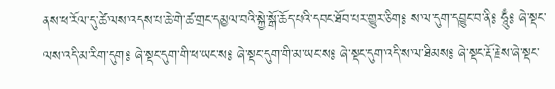ནས་ཕ་རོལ་དུ་ཚེ་ལས་འདས་པ་ཆེ་གེ་ཚ་གྲང་དམྱལ་བའི་སྐྱེ་སྒོ་ཆོད་པའི་དབང་ཐོབ་པར་གྱུར་ཅིག༔ ས་ལ་དུག་དབྱུང་བ་ནི༔ ཧཱུྃ༔ ཞེ་སྡང་ལས་འདི་མ་རིག་དུག༔ ཞེ་སྡང་དུག་གི་ཕ་ཡང་ས༔ ཞེ་སྡང་དུག་གི་མ་ཡང་ས༔ ཞེ་སྡང་དུག་འདི་ས་ལ་ཐིམས༔ ཞེ་སྡང་རྡོ་རྗེས་ཞེ་སྡང་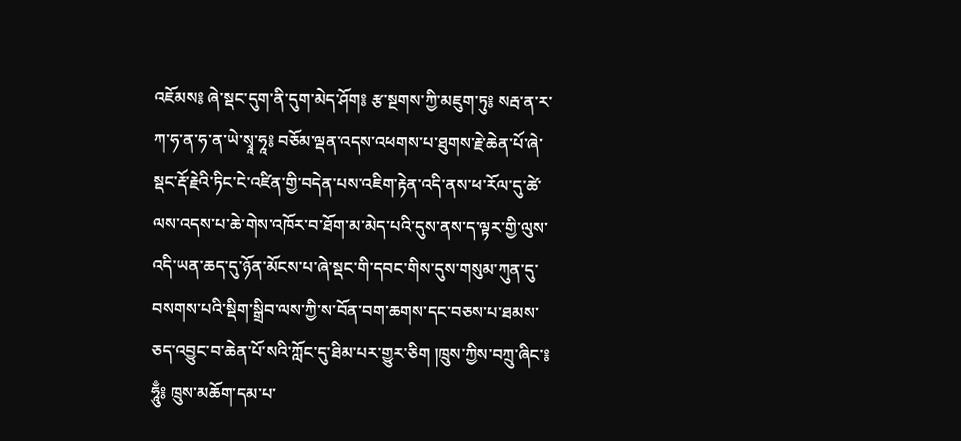འཇོམས༔ ཞེ་སྡང་དུག་ནི་དུག་མེད་ཤོག༔ རྩ་སྔགས་ཀྱི་མཇུག་ཏུ༔ སརྦ་ན་ར་ཀ་ཧ་ན་ཧ་ན་ཡེ་སྭཱ་ཧཱ༔ བཅོམ་ལྡན་འདས་འཕགས་པ་ཐུགས་རྗེ་ཆེན་པོ་ཞེ་སྡང་རྡོ་རྗེའི་ཏིང་ངེ་འཛིན་གྱི་བདེན་པས་འཇིག་རྟེན་འདི་ནས་ཕ་རོལ་དུ་ཚེ་ལས་འདས་པ་ཆེ་གེས་འཁོར་བ་ཐོག་མ་མེད་པའི་དུས་ནས་ད་ལྟར་གྱི་ལུས་འདི་ཡན་ཆད་དུ་ཉོན་མོངས་པ་ཞེ་སྡང་གི་དབང་གིས་དུས་གསུམ་ཀུན་དུ་བསགས་པའི་སྡིག་སྒྲིབ་ལས་ཀྱི་ས་བོན་བག་ཆགས་དང་བཅས་པ་ཐམས་ཅད་འབྱུང་བ་ཆེན་པོ་སའི་ཀློང་དུ་ཐིམ་པར་གྱུར་ཅིག །ཁྲུས་ཀྱིས་བཀྲུ་ཞིང་༔ ཧཱུྃ༔ ཁྲུས་མཆོག་དམ་པ་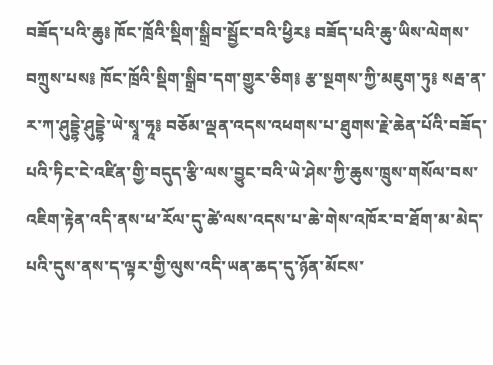བཟོད་པའི་ཆུ༔ ཁོང་ཁྲོའི་སྡིག་སྒྲིབ་སྦྱོང་བའི་ཕྱིར༔ བཟོད་པའི་ཆུ་ཡིས་ལེགས་བཀྲུས་པས༔ ཁོང་ཁྲོའི་སྡིག་སྒྲིབ་དག་གྱུར་ཅིག༔ རྩ་སྔགས་ཀྱི་མཇུག་ཏུ༔ སརྦ་ན་ར་ཀ་ཤུདྡྷེ་ཤུདྡྷེ་ཡེ་སྭཱ་ཧཱ༔ བཅོམ་ལྡན་འདས་འཕགས་པ་ཐུགས་རྗེ་ཆེན་པོའི་བཟོད་པའི་ཏིང་ངེ་འཛིན་གྱི་བདུད་རྩི་ལས་བྱུང་བའི་ཡེ་ཤེས་ཀྱི་ཆུས་ཁྲུས་གསོལ་བས་འཇིག་རྟེན་འདི་ནས་ཕ་རོལ་དུ་ཚེ་ལས་འདས་པ་ཆེ་གེས་འཁོར་བ་ཐོག་མ་མེད་པའི་དུས་ནས་ད་ལྟར་གྱི་ལུས་འདི་ཡན་ཆད་དུ་ཉོན་མོངས་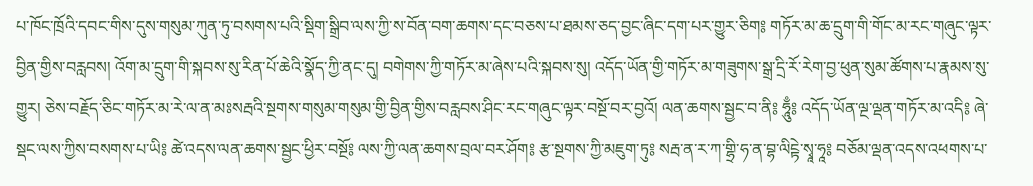པ་ཁོང་ཁྲོའི་དབང་གིས་དུས་གསུམ་ཀུན་ཏུ་བསགས་པའི་སྡིག་སྒྲིབ་ལས་ཀྱི་ས་བོན་བག་ཆགས་དང་བཅས་པ་ཐམས་ཅད་བྱང་ཞིང་དག་པར་གྱུར་ཅིག༔ གཏོར་མ་ཆ་དྲུག་གི་གོང་མ་རང་གཞུང་ལྟར་བྱིན་གྱིས་བརླབས། འོག་མ་དྲུག་གི་སྐབས་སུ་རིན་པོ་ཆེའི་སྣོད་ཀྱི་ནང་དུ། བགེགས་ཀྱི་གཏོར་མ་ཞེས་པའི་སྐབས་སུ། འདོད་ཡོན་གྱི་གཏོར་མ་གཟུགས་སྒྲ་དྲི་རོ་རེག་བྱ་ཕུན་སུམ་ཚོགས་པ་རྣམས་སུ་གྱུར། ཅེས་བརྗོད་ཅིང་གཏོར་མ་རེ་ལ་ན་མཿསརྦའི་སྔགས་གསུམ་གསུམ་གྱི་བྱིན་གྱིས་བརླབས་ཤིང་རང་གཞུང་ལྟར་བསྔོ་བར་བྱའོ། ལན་ཆགས་སྦྱང་བ་ནི༔ ཧཱུྃ༔ འདོད་ཡོན་ལྔ་ལྡན་གཏོར་མ་འདི༔ ཞེ་སྡང་ལས་ཀྱིས་བསགས་པ་ཡི༔ ཚེ་འདས་ལན་ཆགས་སྦྱང་ཕྱིར་བསྔོ༔ ལས་ཀྱི་ལན་ཆགས་བྲལ་བར་ཤོག༔ རྩ་སྔགས་ཀྱི་མཇུག་ཏུ༔ སརྦ་ན་ར་ཀ་གྷྲི་ཧ་ན་བྷ་ལིངྟེ་སྭཱ་ཧཱ༔ བཅོམ་ལྡན་འདས་འཕགས་པ་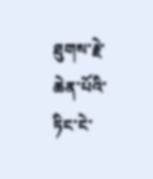ཐུགས་རྗེ་ཆེན་པོའི་ཏིང་ངེ་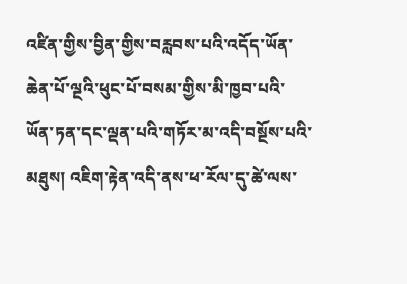འཛིན་གྱིས་བྱིན་གྱིས་བརླབས་པའི་འདོད་ཡོན་ཆེན་པོ་ལྔའི་ཕུང་པོ་བསམ་གྱིས་མི་ཁྱབ་པའི་ཡོན་ཏན་དང་ལྡན་པའི་གཏོར་མ་འདི་བསྔོས་པའི་མཐུས། འཇིག་རྟེན་འདི་ནས་ཕ་རོལ་དུ་ཚེ་ལས་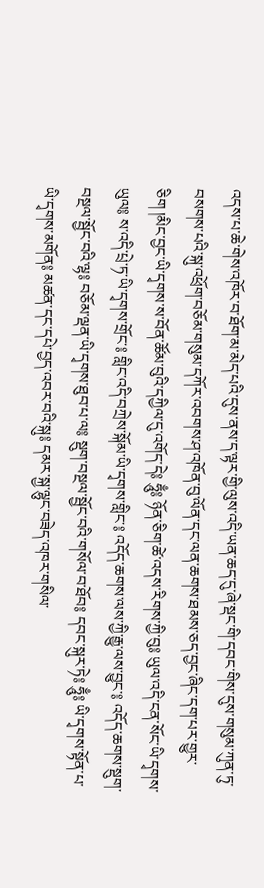འདས་པ་ཆེ་གེས་འཁོར་བ་ཐོག་མ་མེད་པའི་དུས་ནས་ད་ལྟར་གྱི་ལུས་འདི་ཡན་ཆད་དུ་ཞེ་སྡང་གི་དབང་གིས་དུས་གསུམ་ཀུན་ཏུ་བསགས་པའི་སྐུ་འཕྲོག་བཅོམ་གསུམ་དཀོར་འབགས་ཤ་འཁོན་བུ་ལོན་དང་ལན་ཆགས་ཐམས་ཅད་བྱང་ཞིང་དག་པར་གྱུར་ཅིག །མིང་བྱང་ཡི་དྭགས་ས་བོན་ཚོམ་བུའི་དཀྱིལ་དུ་འགོད་དེ༔ ཧཱུྃ༔ ཉོན་ཅིག་ཚེ་འདས་རིགས་ཀྱི་བུ༔ ཡུལ་འདི་ངན་སོང་ཡི་དྭགས་ཡུལ༔ ས་འདི་པྲེ་ཏ་ཡི་དྭགས་གྲོང་༔ གླིང་འདི་བཀྲེས་སྐོམ་ཡི་དྭགས་གླིང་༔ འདོད་ཆགས་ལས་ཀྱི་རྒྱུ་ལས་བྱུང་༔ འདོད་ཆགས་སྡུག་བསྔལ་སྦྱོང་བའི་ལྷ༔ བཅོམ་ལྡན་ཡི་དྭགས་ཐུབ་པ་ལ༔ སྡུག་བསྔལ་སྦྱོང་བའི་གསོལ་བ་ཐོབ༔ དབང་སྐུར་ཏེ༔ ཧཱུྃ༔ ཡི་དྭགས་སྟོན་པ་ཡི་དྭགས་མགོན༔ མཚན་དང་དཔེ་བྱད་འབར་བའི་སྐུ༔ དམར་སྐྱ་ལྷུང་བཟེད་འཁར་གསིལ་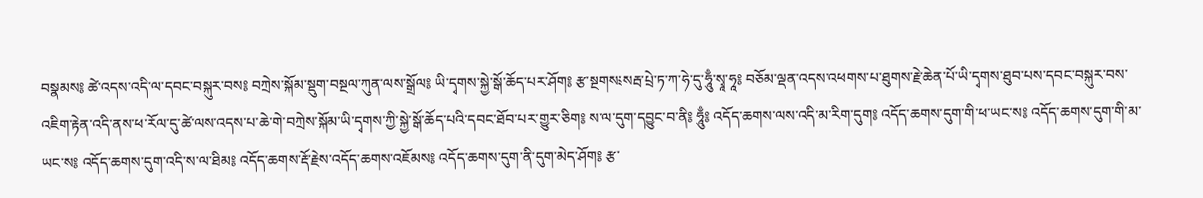བསྣམས༔ ཚེ་འདས་འདི་ལ་དབང་བསྐུར་བས༔ བཀྲེས་སྐོམ་སྡུག་བསྔལ་ཀུན་ལས་སྒྲོལ༔ ཡི་དྭགས་སྐྱེ་སྒོ་ཆོད་པར་ཤོག༔ རྩ་སྔགས༴སརྦ་པྲེ་ཏ་ཀ་ཧེ་དུ་ཧཱུྃ་སྭཱ་ཧཱ༔ བཅོམ་ལྡན་འདས་འཕགས་པ་ཐུགས་རྗེ་ཆེན་པོ་ཡི་དྭགས་ཐུབ་པས་དབང་བསྐུར་བས་འཇིག་རྟེན་འདི་ནས་ཕ་རོལ་དུ་ཚེ་ལས་འདས་པ་ཆེ་གེ་བཀྲེས་སྐོམ་ཡི་དྭགས་ཀྱི་སྐྱེ་སྒོ་ཆོད་པའི་དབང་ཐོབ་པར་གྱུར་ཅིག༔ ས་ལ་དུག་དབྱུང་བ་ནི༔ ཧཱུྃ༔ འདོད་ཆགས་ལས་འདི་མ་རིག་དུག༔ འདོད་ཆགས་དུག་གི་ཕ་ཡང་ས༔ འདོད་ཆགས་དུག་གི་མ་ཡང་ས༔ འདོད་ཆགས་དུག་འདི་ས་ལ་ཐིམ༔ འདོད་ཆགས་རྡོ་རྗེས་འདོད་ཆགས་འཇོམས༔ འདོད་ཆགས་དུག་ནི་དུག་མེད་ཤོག༔ རྩ་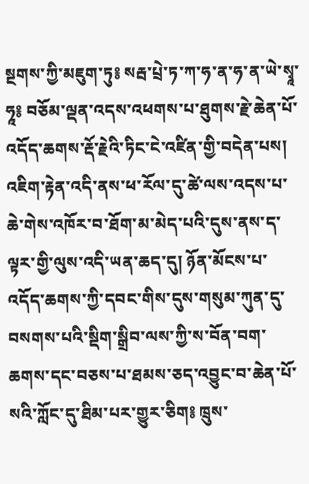སྔགས་ཀྱི་མཇུག་ཏུ༔ སརྦ་པྲེ་ཏ་ཀ་ཧ་ན་ཧ་ན་ཡེ་སྭཱ་ཧཱ༔ བཅོམ་ལྡན་འདས་འཕགས་པ་ཐུགས་རྗེ་ཆེན་པོ་འདོད་ཆགས་རྡོ་རྗེའི་ཏིང་ངེ་འཛིན་གྱི་བདེན་པས། འཇིག་རྟེན་འདི་ནས་ཕ་རོལ་དུ་ཚེ་ལས་འདས་པ་ཆེ་གེས་འཁོར་བ་ཐོག་མ་མེད་པའི་དུས་ནས་ད་ལྟར་གྱི་ལུས་འདི་ཡན་ཆད་དུ། ཉོན་མོངས་པ་འདོད་ཆགས་ཀྱི་དབང་གིས་དུས་གསུམ་ཀུན་དུ་བསགས་པའི་སྡིག་སྒྲིབ་ལས་ཀྱི་ས་བོན་བག་ཆགས་དང་བཅས་པ་ཐམས་ཅད་འབྱུང་བ་ཆེན་པོ་སའི་ཀློང་དུ་ཐིམ་པར་གྱུར་ཅིག༔ ཁྲུས་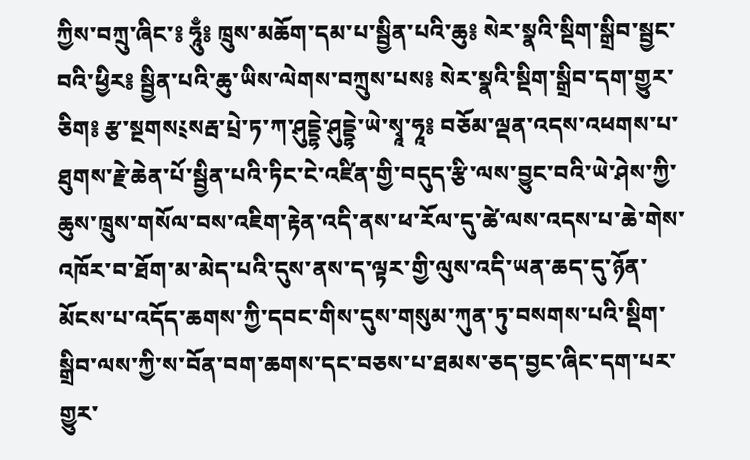ཀྱིས་བཀྲུ་ཞིང་༔ ཧཱུྃ༔ ཁྲུས་མཆོག་དམ་པ་སྦྱིན་པའི་ཆུ༔ སེར་སྣའི་སྡིག་སྒྲིབ་སྦྱང་བའི་ཕྱིར༔ སྦྱིན་པའི་ཆུ་ཡིས་ལེགས་བཀྲུས་པས༔ སེར་སྣའི་སྡིག་སྒྲིབ་དག་གྱུར་ཅིག༔ རྩ་སྔགས༴སརྦ་པྲེ་ཏ་ཀ་ཤུདྡྷེ་ཤུདྡྷེ་ཡེ་སྭཱ་ཧཱ༔ བཅོམ་ལྡན་འདས་འཕགས་པ་ཐུགས་རྗེ་ཆེན་པོ་སྦྱིན་པའི་ཏིང་ངེ་འཛིན་གྱི་བདུད་རྩི་ལས་བྱུང་བའི་ཡེ་ཤེས་ཀྱི་ཆུས་ཁྲུས་གསོལ་བས་འཇིག་རྟེན་འདི་ནས་ཕ་རོལ་དུ་ཚེ་ལས་འདས་པ་ཆེ་གེས་འཁོར་བ་ཐོག་མ་མེད་པའི་དུས་ནས་ད་ལྟར་གྱི་ལུས་འདི་ཡན་ཆད་དུ་ཉོན་མོངས་པ་འདོད་ཆགས་ཀྱི་དབང་གིས་དུས་གསུམ་ཀུན་ཏུ་བསགས་པའི་སྡིག་སྒྲིབ་ལས་ཀྱི་ས་བོན་བག་ཆགས་དང་བཅས་པ་ཐམས་ཅད་བྱང་ཞིང་དག་པར་གྱུར་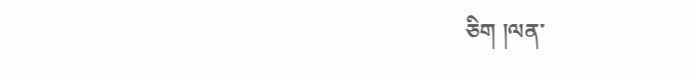ཅིག །ལན་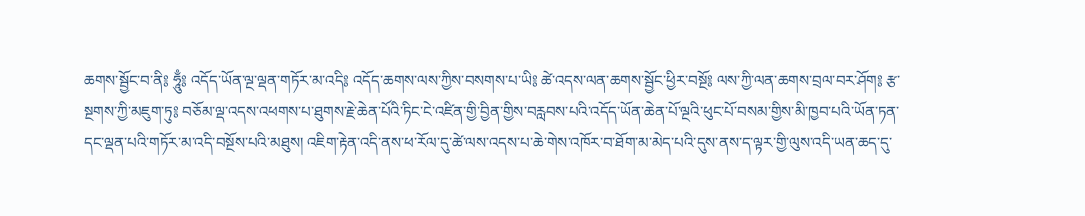ཆགས་སྦྱོང་བ་ནི༔ ཧཱུྃ༔ འདོད་ཡོན་ལྔ་ལྡན་གཏོར་མ་འདི༔ འདོད་ཆགས་ལས་ཀྱིས་བསགས་པ་ཡི༔ ཚེ་འདས་ལན་ཆགས་སྦྱོང་ཕྱིར་བསྔོ༔ ལས་ཀྱི་ལན་ཆགས་བྲལ་བར་ཤོག༔ རྩ་སྔགས་ཀྱི་མཇུག་ཏུ༔ བཅོམ་ལྡ་འདས་འཕགས་པ་ཐུགས་རྗེ་ཆེན་པོའི་ཏིང་ངེ་འཛིན་གྱི་བྱིན་གྱིས་བརླབས་པའི་འདོད་ཡོན་ཆེན་པོ་ལྔའི་ཕུང་པོ་བསམ་གྱིས་མི་ཁྱབ་པའི་ཡོན་ཏན་དང་ལྡན་པའི་གཏོར་མ་འདི་བསྔོས་པའི་མཐུས། འཇིག་རྟེན་འདི་ནས་ཕ་རོལ་དུ་ཚེ་ལས་འདས་པ་ཆེ་གེས་འཁོར་བ་ཐོག་མ་མེད་པའི་དུས་ནས་ད་ལྟར་གྱི་ལུས་འདི་ཡན་ཆད་དུ་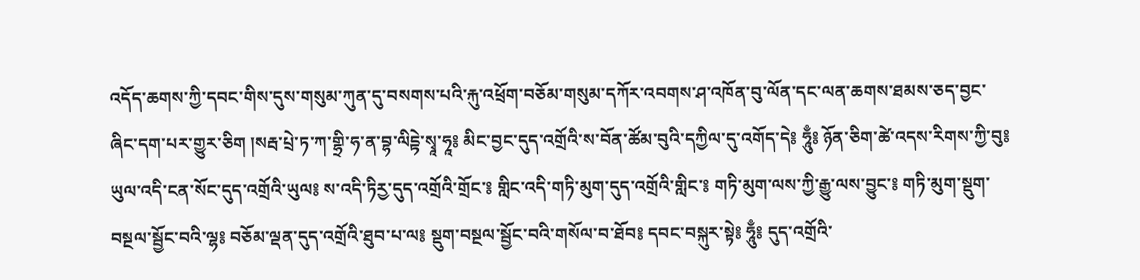འདོད་ཆགས་ཀྱི་དབང་གིས་དུས་གསུམ་ཀུན་དུ་བསགས་པའི་རྐུ་འཕྲོག་བཅོམ་གསུམ་དཀོར་འབགས་ཤ་འཁོན་བུ་ལོན་དང་ལན་ཆགས་ཐམས་ཅད་བྱང་ཞིང་དག་པར་གྱུར་ཅིག །སརྦ་པྲེ་ཏ་ཀ་གྷྲི་ཧ་ན་བྷ་ལིདྟེ་སྭཱ་ཧཱ༔ མིང་བྱང་དུད་འགྲོའི་ས་བོན་ཚོམ་བུའི་དཀྱིལ་དུ་འགོད་དེ༔ ཧཱུྃ༔ ཉོན་ཅིག་ཚེ་འདས་རིགས་ཀྱི་བུ༔ ཡུལ་འདི་ངན་སོང་དུད་འགྲོའི་ཡུལ༔ ས་འདི་ཏིརྱ་དུད་འགྲོའི་གྲོང་༔ གླིང་འདི་གཏི་མུག་དུད་འགྲོའི་གླིང་༔ གཏི་མུག་ལས་ཀྱི་རྒྱུ་ལས་བྱུང་༔ གཏི་མུག་སྡུག་བསྔལ་སྦྱོང་བའི་ལྷ༔ བཅོམ་ལྡན་དུད་འགྲོའི་ཐུབ་པ་ལ༔ སྡུག་བསྔལ་སྦྱོང་བའི་གསོལ་བ་ཐོབ༔ དབང་བསྐུར་སྟེ༔ ཧཱུྃ༔ དུད་འགྲོའི་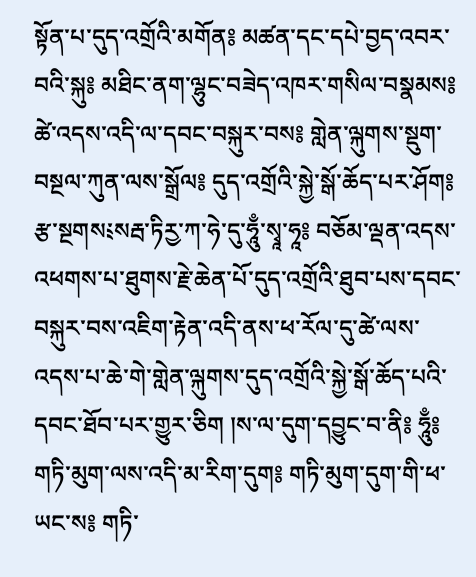སྟོན་པ་དུད་འགྲོའི་མགོན༔ མཚན་དང་དཔེ་བྱད་འབར་བའི་སྐུ༔ མཐིང་ནག་ལྷུང་བཟེད་འཁར་གསིལ་བསྣམས༔ ཚེ་འདས་འདི་ལ་དབང་བསྐུར་བས༔ གླེན་ལྐུགས་སྡུག་བསྔལ་ཀུན་ལས་སྒྲོལ༔ དུད་འགྲོའི་སྐྱེ་སྒོ་ཆོད་པར་ཤོག༔ རྩ་སྔགས༴སརྦ་ཏིརྱ་ཀ་ཧེ་དུ་ཧཱུྃ་སྭཱ་ཧཱ༔ བཅོམ་ལྡན་འདས་འཕགས་པ་ཐུགས་རྗེ་ཆེན་པོ་དུད་འགྲོའི་ཐུབ་པས་དབང་བསྐུར་བས་འཇིག་རྟེན་འདི་ནས་ཕ་རོལ་དུ་ཚེ་ལས་འདས་པ་ཆེ་གེ་གླེན་ལྐུགས་དུད་འགྲོའི་སྐྱེ་སྒོ་ཆོད་པའི་དབང་ཐོབ་པར་གྱུར་ཅིག །ས་ལ་དུག་དབྱུང་བ་ནི༔ ཧཱུྃ༔ གཏི་མུག་ལས་འདི་མ་རིག་དུག༔ གཏི་མུག་དུག་གི་ཕ་ཡང་ས༔ གཏི་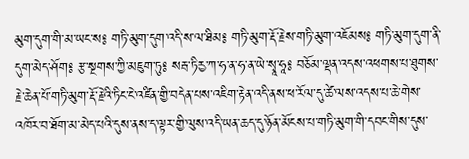མུག་དུག་གི་མ་ཡང་ས༔ གཏི་མུག་དུག་འདི་ས་ལ་ཐིམ༔ གཏི་མུག་རྡོ་རྗེས་གཏི་མུག་འཇོམས༔ གཏི་མུག་དུག་ནི་དུག་མེད་ཤོག༔ རྩ་སྔགས་ཀྱི་མཇུག་ཏུ༔ སརྦ་ཏིརྱ་ཀ་ཧ་ན་ཧ་ན་ཡེ་སྭཱ་ཧཱ༔ བཅོམ་ལྡན་འདས་འཕགས་པ་ཐུགས་རྗེ་ཆེན་པོ་གཏི་མུག་རྡོ་རྗེའི་ཏིང་ངེ་འཛིན་གྱི་བདེན་པས་འཇིག་རྟེན་འདི་ནས་ཕ་རོལ་དུ་ཚེ་ལས་འདས་པ་ཆེ་གེས་འཁོར་བ་ཐོག་མ་མེད་པའི་དུས་ནས་ད་ལྟར་གྱི་ལུས་འདི་ཡན་ཆད་དུ་ཉོན་མོངས་པ་གཏི་མུག་གི་དབང་གིས་དུས་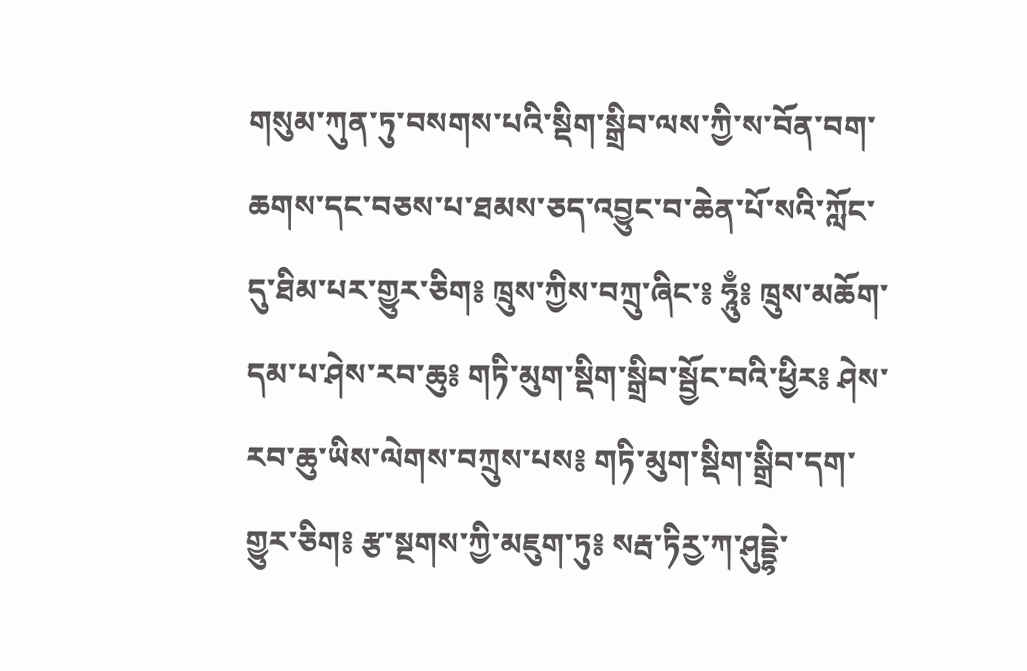གསུམ་ཀུན་ཏུ་བསགས་པའི་སྡིག་སྒྲིབ་ལས་ཀྱི་ས་བོན་བག་ཆགས་དང་བཅས་པ་ཐམས་ཅད་འབྱུང་བ་ཆེན་པོ་སའི་ཀློང་དུ་ཐིམ་པར་གྱུར་ཅིག༔ ཁྲུས་ཀྱིས་བཀྲུ་ཞིང་༔ ཧཱུྃ༔ ཁྲུས་མཆོག་དམ་པ་ཤེས་རབ་ཆུ༔ གཏི་མུག་སྡིག་སྒྲིབ་སྦྱོང་བའི་ཕྱིར༔ ཤེས་རབ་ཆུ་ཡིས་ལེགས་བཀྲུས་པས༔ གཏི་མུག་སྡིག་སྒྲིབ་དག་གྱུར་ཅིག༔ རྩ་སྔགས་ཀྱི་མཇུག་ཏུ༔ སརྦ་ཏིརྱ་ཀ་ཤུདྡྷེ་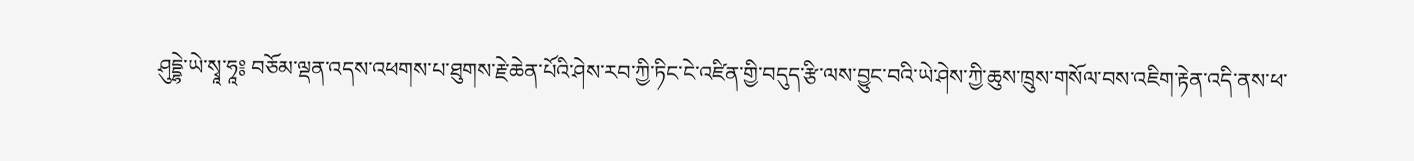ཤུདྡྷེ་ཡེ་སྭཱ་ཧཱ༔ བཅོམ་ལྡན་འདས་འཕགས་པ་ཐུགས་རྗེ་ཆེན་པོའི་ཤེས་རབ་ཀྱི་ཏིང་ངེ་འཛིན་གྱི་བདུད་རྩི་ལས་བྱུང་བའི་ཡེ་ཤེས་ཀྱི་ཆུས་ཁྲུས་གསོལ་བས་འཇིག་རྟེན་འདི་ནས་ཕ་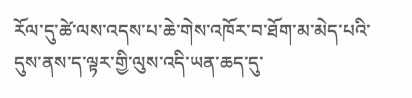རོལ་དུ་ཚེ་ལས་འདས་པ་ཆེ་གེས་འཁོར་བ་ཐོག་མ་མེད་པའི་དུས་ནས་ད་ལྟར་གྱི་ལུས་འདི་ཡན་ཆད་དུ་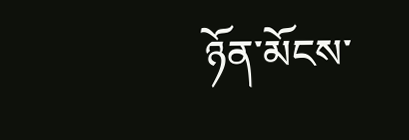ཉོན་མོངས་